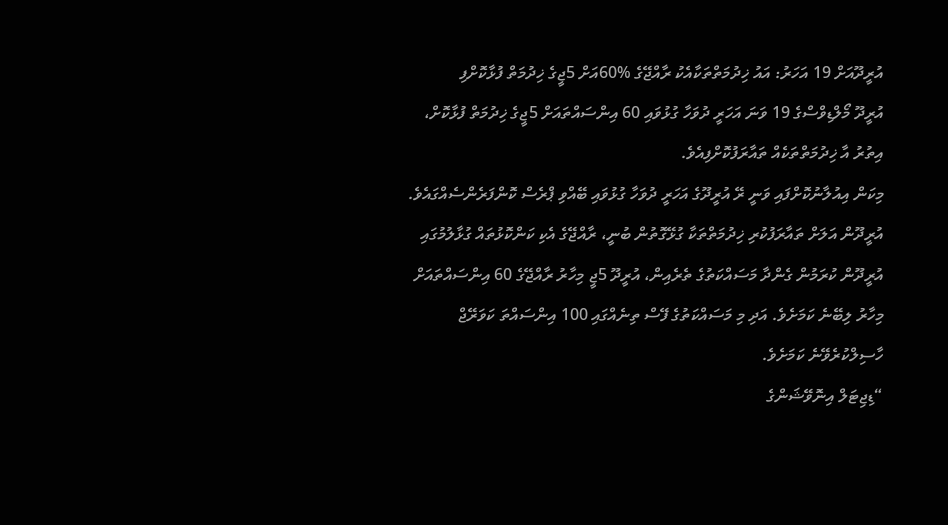އުރީދޫއަށް 19 އަހަރު: އައު ޚިދުމަތްތަކާއެކު ރާއްޖޭގެ %60އަށް 5ޖީގެ ޚިދުމަތް ފުޅާކޮށްފި
އުރީދޫ މޯލްޑިވްސްގެ 19 ވަނަ އަހަރީ ދުވަހާ ގުޅުވައި 60 އިންސައްތައަށް 5ޖީގެ ޚިދުމަތް ފުޅާކޮށް، އިތުރު އާ ޚިދުމަތްތަކެއް ތައާރަފުކޮށްފިއެވެ.
މިކަން އިއުލާނުކޮށްފައި ވަނީ ރޭ އުރީދޫގެ އަހަރީ ދުވަހާ ގުޅުވައި ބޭއްވި ޕްރެސް ކޮންފަރެންސެއްގައެވެ.
އުރީދޫން އަލަށް ތައާރަފުކުރި ޚިދުމަތްތަކާ ގުޅޭގޮތުން ބުނީ، ރާއްޖޭގެ އެކި ކަންކޮޅުތައް ގުޅާލުމުގައި އުރީދޫން ކުރަމުން ގެންދާ މަސައްކަތުގެ ތެރެއިން، އުރީދޫ 5ޖީ މިހާރު ރާއްޖޭގެ 60 އިންސައްތައަށް މިހާރު ލިބޭނެ ކަމަށެވެ. އަދި މި މަސައްކަތުގެ ފޭސް ތިނެއްގައި 100 އިންސައްތަ ކަވަރޭޖް ހާސިލްކުރެވޭނެ ކަމަށެވެ.
“ޑިޖިޓަލް އިނޮވޭޝަންގެ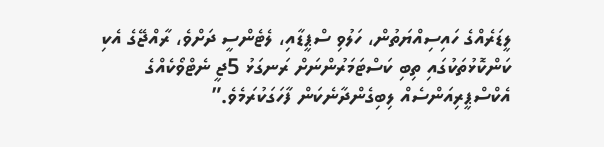ލީޑަރެއްގެ ހައިސިއްޔަތުން، ހަލުވި ސްޕީޑާއި، ލެޓެންސީ ދަށްވެ، ރާއްޖޭގެ އެކި ކަންކޮޅުތަކުގައި ތިބި ކަސްޓަމަރުންނަށް ރަނގަޅު 5ޖީ ނެޓްވޯކެއްގެ އެކްސްޕީރިއަންސެއް ލިބިގެންދާނެކަން ފާހަގަކުރަމެވެ.”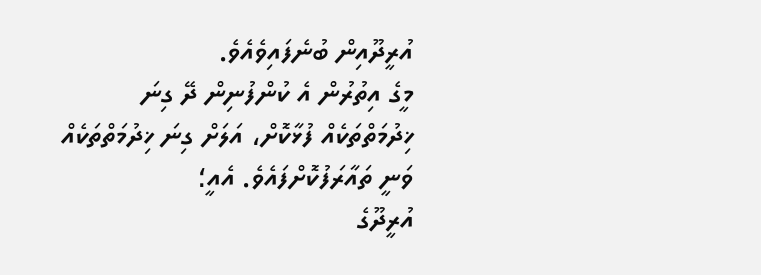އުރީދޫއިން ބުނެފައިވެއެވެ.
މީގެ އިތުރުން އެ ކުންފުނިން ދޭ ގިނަ ޚިދުމަތްތަކެއް ފުޅާކޮށް، އަލަށް ގިނަ ޚިދުމަތްތަކެއް ވަނީ ތައާރަފުކޮށްފައެވެ. އެއީ؛
އުރީދޫގެ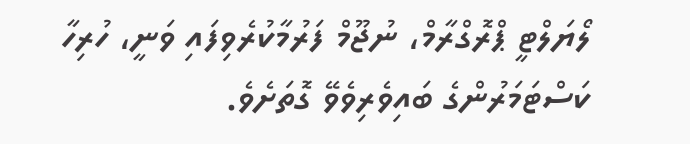ލޯޔަލްޓީ ޕްރޮގްރާމް، ނުޖޫމް ފަރުމާކުރެވިފައި ވަނީ، ހުރިހާ ކަސްޓަމަރުންގެ ބައިވެރިވެވޭ ގޮތަށެވެ.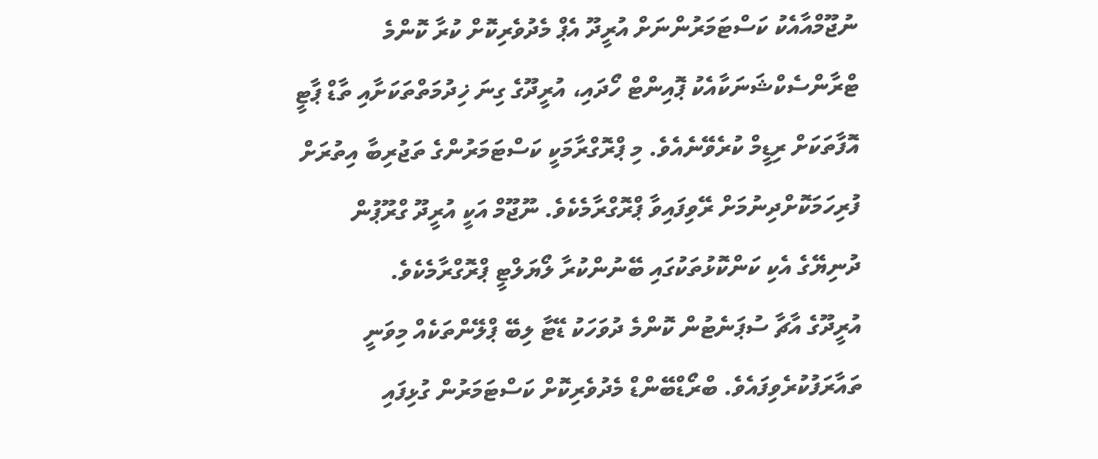ނުޖޫމްއާއެކު ކަސްޓަމަރުންނަށް އުރީދޫ އެޕް މެދުވެރިކޮށް ކުރާ ކޮންމެ ޓްރާންސެކްޝަނަކާއެކު ޕޮއިންޓް ހޯދައި، އުރީދޫގެ ގިނަ ޚިދުމަތްތަކަށާއި ތާޑް ޕާޓީ އޮފާތަކަށް ރިޑީމް ކުރެވޭނެއެވެ. މި ޕްރޮގްރާމަކީ ކަސްޓަމަރުންގެ ތަޖުރިބާ އިތުރަށް ފުރިހަމަކޮށްދިނުމަށް ރޭވިފައިވާ ޕްރޮގްރާމެކެވެ. ނޫޖޫމް އަކީ އުރީދޫ ގްރޫޕުން ދުނިޔޭގެ އެކި ކަންކޮޅުތަކުގައި ބޭނުންކުރާ ލޯޔަލްޓީ ޕްރޮގްރާމެކެވެ.
އުރީދޫގެ އާޗާ ސުޕަނެޓުން ކޮންމެ ދުވަހަކު ޑޭޓާ ލިބޭ ޕްލޭންތަކެއް މިވަނީ ތައާރަފުކުރެވިފައެވެ. ބްރޯޑްބޭންޑް މެދުވެރިކޮށް ކަސްޓަމަރުން ގުޅިފައި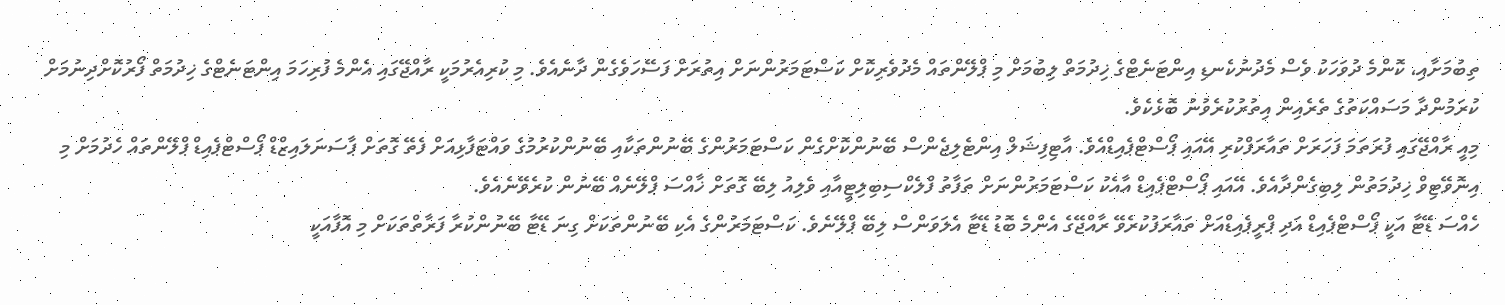ތިބުމަށާއި، ކޮންމެ ދުވަހަކު ވެސް މެދުނުކެނޑި އިންޓަނެޓްގެ ޚިދުމަތް ލިބުމަށް މި ޕްލޭންތައް މެދުވެރިކޮށް ކަސްޓަމަރުންނަށް އިތުރަށް ފަސޭހަވެގެން ދާނެއެވެ. މި ކުރިއެރުމަކީ ރާއްޖޭގައި އެންމެ ފުރިހަމަ އިންޓަނެޓްގެ ޚިދުމަތް ފޯރުކޮށްދިނުމަށް ކުރަމުންދާ މަސައްކަތުގެ ތެރެއިން އިތުރުކުރެވުނު ބޮޅެކެވެ.
މިއީ ރާއްޖޭގައި ފުރަތަމަ ފަހަރަށް ތައާރަފްކުރި އޭއައި ޕޯސްޓްޕެއިޑްއެވެ. އާޓިފިޝަލް އިންޓެލިޖެންސް ބޭނުންކޮށްގެން ކަސްޓަމަރުންގެ ބޭނުންތަކާއި ބޭނުންކުރުމުގެ ވައްޓަފާޅިއަށް ފެތޭ ގޮތަށް ޕާސަނަލައިޒްޑް ޕޯސްޓްޕެއިޑް ޕްލޭންތައް ހެދުމަށް މި އިނޮވޭޓިވް ޚިދުމަތުން ލިބިގެންދާއެވެ. އޭއައި ޕޯސްޓްޕެއިޑް އާއެކު ކަސްޓަމަރުންނަށް ތަފާތު ފްލެކްސިބިލިޓީއާއި ވެލިއު ލިބޭ ގޮތަށް ޚާއްސަ ޕްލޭނެއް ބޭނުން ކުރެވޭނެއެވެ.
ހެއްސަ ޑޭޓާ އަކީ ޕޯސްޓްޕެއިޑް އަދި ޕްރީޕެއިޑްއަށް ތައާރަފުކުރެވޭ ރާއްޖޭގެ އެންމެ ބޮޑު ޑޭޓާ އެލަވަންސް ލިބޭ ޕްލޭނެވެ. ކަސްޓަމަރުންގެ އެކި ބޭނުންތަކަށް ގިނަ ޑޭޓާ ބޭނުންކުރާ ފަރާތްތަކަށް މި އޮފާއަކީ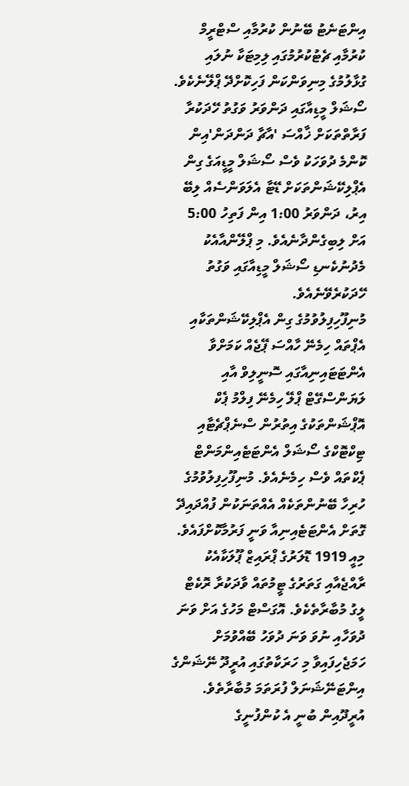އިންޓަނެޓު ބޭނުން ކުރުމާއި ސްޓްރީމް ކުރުމާއި ޗެޓުކުރުމުގައި ލިމިޓަކާ ނުލައި ގުޅާލުމުގެ މިނިވަންކަން ފަހިކޮށްދޭ ޕްލޭނެކެވެ.
ސޯޝަލް މީޑިއާގައި ދަންވަރު ވަގުތު ހޭދަކުރާ ފަރާތްތަކަށް ޚާއްސަ 'އާޗާ ދަންދަން'އިން ކޮންމެ ދުވަހަކު ވެސް ސޯޝަލް މީޑީއަގެ ގިން އެޕްލިކޭޝަންތަކަށް ޑޭޓާ އެލަވަންސެއް ލިބޭ އިރު، ދަންވަރު 1:00 އިން ފަތިހު 5:00 އަށް ލިބިގެންދާނެއެވެ. މި ޕްލޭންއާއެކު މެދުނުކެނޑި ސޯޝަލް މީޑިއާގައި ވަގުތު ހޭދަކުރެވޭނެއެވެ.
މުނިފޫހިފިލުވުމުގެ ގިން އެޕްލިކޭޝަންތަކާއި އެޕްތައް ހިމެނޭ ހާއްސަ ޕޭޖެއް ކަމަށްވާ އެންޓަޓައިނިއާގައި ސޮނީލިވް އާއި ލަޔަންސްގޭޓް ޕްލޭ ހިމެނޭ ފިލްމު ޕެކް އޮޕްޝަންތަކުގެ އިތުރުން ސްނެޕްޗެޓާއި ޓިކްޓޮކްގެ ސޯޝަލް އެންޓަޓެއިންމަންޓް ޕެކްތައް ވެސް ހިމެނެއެވެ. މުނިފޫހިފިލުވުމުގެ ހުރިހާ ބޭނުންތަކެއް އެއްތަނަކުން ފުއްދައިދޭ ގޮތަށް އެންޓަޓެއިނިއާ ވަނީ ފަރުމާކޮށްފައެވެ.
މިއީ 1919 ޑޮލަރުގެ ޕްރައިޒް ޕޫލަކާއެކު ރާއްޖެއާއި ގަތަރުގެ ޓީމުތައް ވާދަކުރާ ރޮކެޓް ލީގު މުބާރާތެކެވެ. އޮގަސްޓް މަހުގެ އަށް ވަނަ ދުވަހާއި ނުވަ ވަނަ ދުވަހު ބޭއްވުމަށް ހަމަޖެހިފައިވާ މި ހަރަކާތުގައި އުރީދޫ ނޭޝަންގެ އިންޓަނޭޝަނަލް ފުރަތަމަ މުބާރާތެވެ.
އުރީދޫއިން ބުނީ އެ ކުންފުނީގެ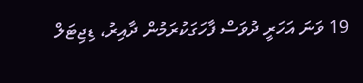19 ވަނަ އަހަރީ ދުވަސް ފާހަގަކުރަމުން ދާއިރު، ޑިޖިޓަލް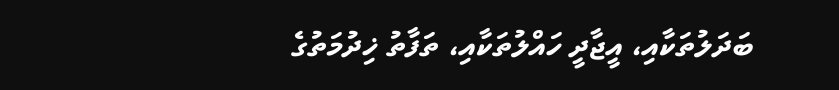ބަދަލުތަކާއި، އީޖާދީ ހައްލުތަކާއި، ތަފާތު ޚިދުމަތުގެ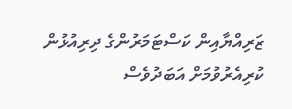ޒަރިއްޔާއިން ކަސްޓަމަރުންގެ ދިރިއުޅުން ކުރިއެރުވުމަށް އަބަދުވެސް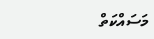މަސައްކަތް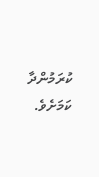ކުރަމުންދާ ކަމަށެވެ.